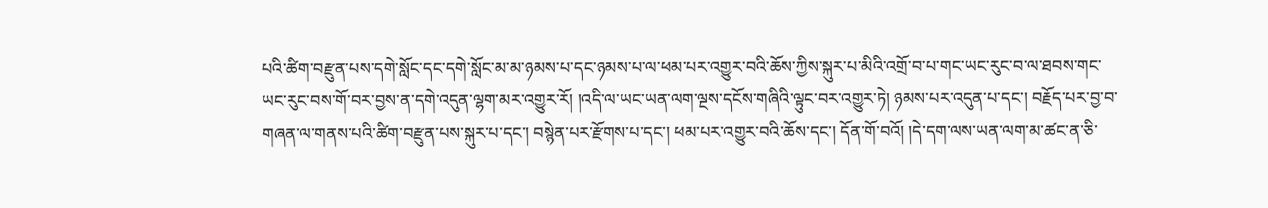པའི་ཚིག་བརྫུན་པས་དགེ་སློང་དང་དགེ་སློང་མ་མ་ཉམས་པ་དང་ཉམས་པ་ལ་ཕམ་པར་འགྱུར་བའི་ཆོས་ཀྱིས་སྐུར་པ་མིའི་འགྲོ་བ་པ་གང་ཡང་རུང་བ་ལ་ཐབས་གང་ཡང་རུང་བས་གོ་བར་བྱས་ན་དགེ་འདུན་ལྷག་མར་འགྱུར་རོ། །འདི་ལ་ཡང་ཡན་ལག་ལྔས་དངོས་གཞིའི་ལྟུང་བར་འགྱུར་ཏེ། ཉམས་པར་འདུན་པ་དང་། བརྗོད་པར་བྱ་བ་གཞན་ལ་གནས་པའི་ཚིག་བརྫུན་པས་སྐུར་པ་དང་། བསྙེན་པར་རྫོགས་པ་དང་། ཕམ་པར་འགྱུར་བའི་ཆོས་དང་། དོན་གོ་བའོ། །དེ་དག་ལས་ཡན་ལག་མ་ཚང་ན་ཅི་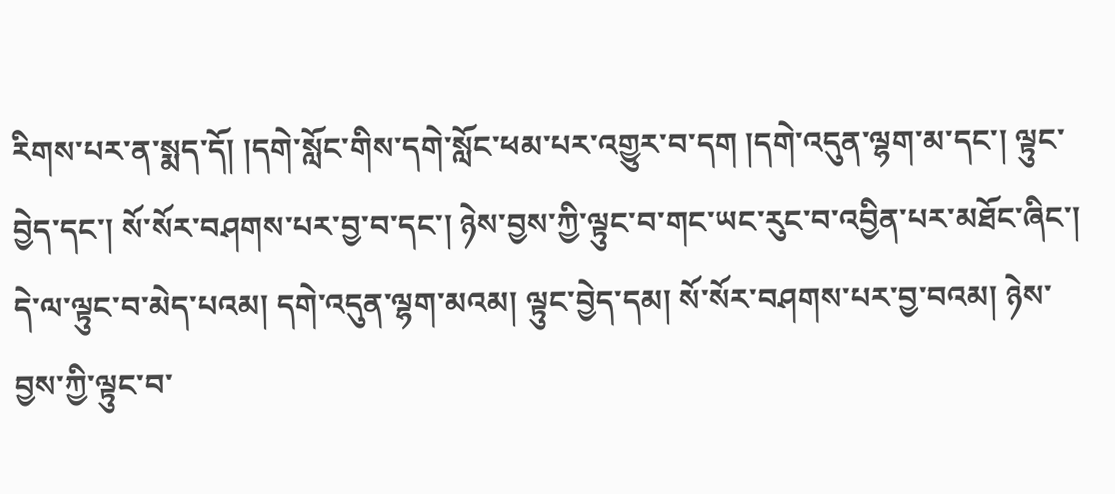རིགས་པར་ན་སྨད་དོ། །དགེ་སློང་གིས་དགེ་སློང་ཕམ་པར་འགྱུར་བ་དག །དགེ་འདུན་ལྷག་མ་དང་། ལྟུང་བྱེད་དང་། སོ་སོར་བཤགས་པར་བྱ་བ་དང་། ཉེས་བྱས་ཀྱི་ལྟུང་བ་གང་ཡང་རུང་བ་འབྱིན་པར་མཐོང་ཞིང་། དེ་ལ་ལྟུང་བ་མེད་པའམ། དགེ་འདུན་ལྷག་མའམ། ལྟུང་བྱེད་དམ། སོ་སོར་བཤགས་པར་བྱ་བའམ། ཉེས་བྱས་ཀྱི་ལྟུང་བ་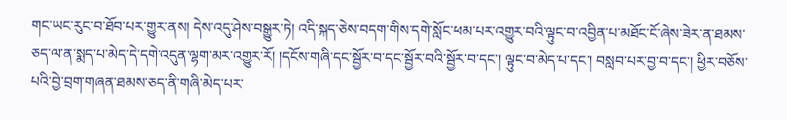གང་ཡང་རུང་བ་ཐོབ་པར་གྱུར་ནས། དེས་འདུ་ཤེས་བསྒྱུར་ཏེ། འདི་སྐད་ཅེས་བདག་གིས་དགེ་སློང་ཕམ་པར་འགྱུར་བའི་ལྟུང་བ་འབྱིན་པ་མཐོང་ངོ་ཞེས་ཟེར་ན་ཐམས་ཅད་ལ་ན་སྨད་པ་མེད་དེ་དགེ་འདུན་ལྷག་མར་འགྱུར་རོ། །དངོས་གཞི་དང་སྦྱོར་བ་དང་སྦྱོར་བའི་སྦྱོར་བ་དང་། ལྟུང་བ་མེད་པ་དང་། བསླབ་པར་བྱ་བ་དང་། ཕྱིར་བཅོས་པའི་བྱེ་བྲག་གཞན་ཐམས་ཅད་ནི་གཞི་མེད་པར་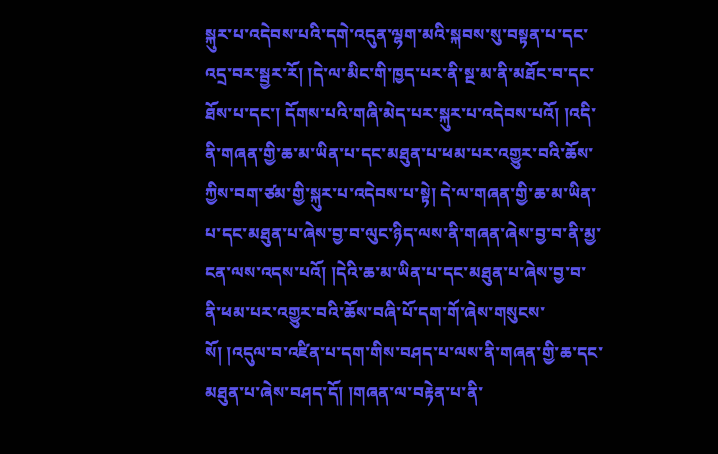སྐུར་པ་འདེབས་པའི་དགེ་འདུན་ལྷག་མའི་སྐབས་སུ་བསྟན་པ་དང་འདྲ་བར་སྦྱར་རོ། །དེ་ལ་མིང་གི་ཁྱད་པར་ནི་སྔ་མ་ནི་མཐོང་བ་དང་ཐོས་པ་དང་། དོགས་པའི་གཞི་མེད་པར་སྐུར་པ་འདེབས་པའོ། །འདི་ནི་གཞན་གྱི་ཆ་མ་ཡིན་པ་དང་མཐུན་པ་ཕམ་པར་འགྱུར་བའི་ཆོས་ཀྱིས་བག་ཙམ་གྱི་སྐུར་པ་འདེབས་པ་སྟེ། དེ་ལ་གཞན་གྱི་ཆ་མ་ཡིན་པ་དང་མཐུན་པ་ཞེས་བྱ་བ་ལུང་ཉིད་ལས་ནི་གཞན་ཞེས་བྱ་བ་ནི་མྱ་ངན་ལས་འདས་པའོ། །དེའི་ཆ་མ་ཡིན་པ་དང་མཐུན་པ་ཞེས་བྱ་བ་ནི་ཕམ་པར་འགྱུར་བའི་ཆོས་བཞི་པོ་དག་གོ་ཞེས་གསུངས་སོ། །འདུལ་བ་འཛིན་པ་དག་གིས་བཤད་པ་ལས་ནི་གཞན་གྱི་ཆ་དང་མཐུན་པ་ཞེས་བཤད་དོ། །གཞན་ལ་བརྟེན་པ་ནི་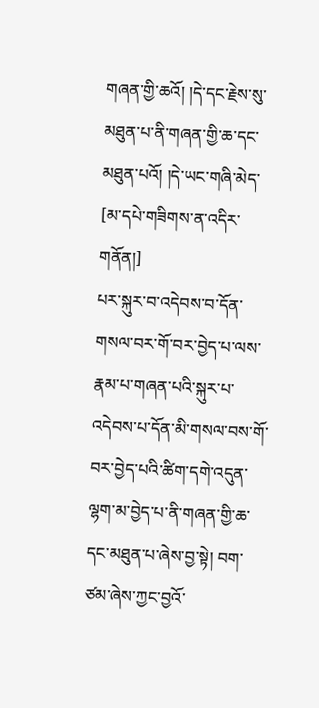གཞན་གྱི་ཆའོ། །དེ་དང་རྗེས་སུ་མཐུན་པ་ནི་གཞན་གྱི་ཆ་དང་མཐུན་པའོ། །དེ་ཡང་གཞི་མེད་
[མ་དཔེ་གཟིགས་ན་འདིར་གནོན།]
པར་སྐུར་བ་འདེབས་བ་དོན་གསལ་བར་གོ་བར་བྱེད་པ་ལས་རྣམ་པ་གཞན་པའི་སྐུར་པ་འདེབས་པ་དོན་མི་གསལ་བས་གོ་བར་བྱེད་པའི་ཚིག་དགེ་འདུན་ལྷག་མ་བྱེད་པ་ནི་གཞན་གྱི་ཆ་དང་མཐུན་པ་ཞེས་བྱ་སྟེ། བག་ཙམ་ཞེས་ཀྱང་བྱའོ་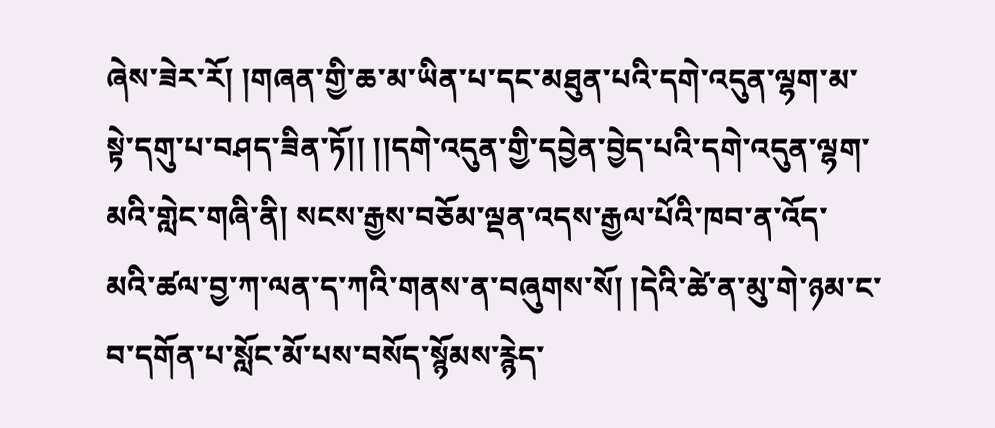ཞེས་ཟེར་རོ། །གཞན་གྱི་ཆ་མ་ཡིན་པ་དང་མཐུན་པའི་དགེ་འདུན་ལྷག་མ་སྟེ་དགུ་པ་བཤད་ཟིན་ཏོ།། །།དགེ་འདུན་གྱི་དབྱེན་བྱེད་པའི་དགེ་འདུན་ལྷག་མའི་གླེང་གཞི་ནི། སངས་རྒྱས་བཅོམ་ལྡན་འདས་རྒྱལ་པོའི་ཁབ་ན་འོད་མའི་ཚལ་བྱ་ཀ་ལན་ད་ཀའི་གནས་ན་བཞུགས་སོ། །དེའི་ཚེ་ན་མུ་གེ་ཉམ་ང་བ་དགོན་པ་སློང་མོ་པས་བསོད་སྙོམས་རྙེད་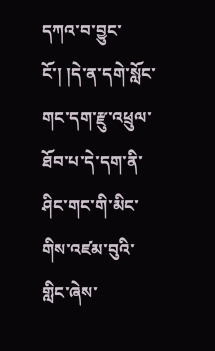དཀའ་བ་བྱུང་ངོ་། །དེ་ན་དགེ་སློང་གང་དག་རྫུ་འཕྲུལ་ཐོབ་པ་དེ་དག་ནི་ཤིང་གང་གི་མིང་གིས་འཛམ་བུའི་གླིང་ཞེས་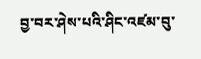བྱ་བར་ཤེས་པའི་ཤིང་འཛམ་བུ་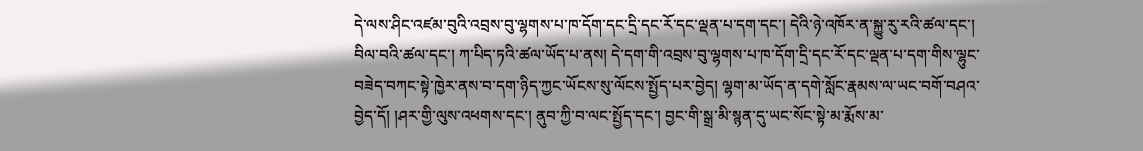དེ་ལས་ཤིང་འཛམ་བུའི་འབྲས་བུ་ལྷགས་པ་ཁ་དོག་དང་དྲི་དང་རོ་དང་ལྡན་པ་དག་དང་། དེའི་ཉེ་འཁོར་ན་སྐྱུ་རུ་རའི་ཚལ་དང་། བིལ་བའི་ཚལ་དང་། ཀ་པིད་ཏའི་ཚལ་ཡོད་པ་ནས། དེ་དག་གི་འབྲས་བུ་ལྷགས་པ་ཁ་དོག་དྲི་དང་རོ་དང་ལྡན་པ་དག་གིས་ལྷུང་བཟེད་བཀང་སྟེ་ཁྱེར་ནས་བ་དག་ཉིད་ཀྱང་ཡོངས་སུ་ལོངས་སྤྱོད་པར་བྱེད། ལྷག་མ་ཡོད་ན་དགེ་སློང་རྣམས་ལ་ཡང་བགོ་བཤའ་བྱེད་དོ། །ཤར་གྱི་ལུས་འཕགས་དང་། ནུབ་ཀྱི་བ་ལང་སྤྱོད་དང་། བྱང་གི་སྒྲ་མི་སྙན་དུ་ཡང་སོང་སྟེ་མ་རྨོས་མ་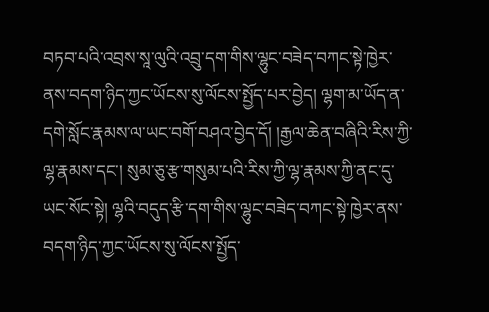བཏབ་པའི་འབྲས་སཱ་ལུའི་འབྲུ་དག་གིས་ལྷུང་བཟེད་བཀང་སྟེ་ཁྱེར་ནས་བདག་ཉིད་ཀྱང་ཡོངས་སུ་ལོངས་སྤྱོད་པར་བྱེད། ལྷག་མ་ཡོད་ན་དགེ་སློང་རྣམས་ལ་ཡང་བགོ་བཤའ་བྱེད་དོ། །རྒྱལ་ཆེན་བཞིའི་རིས་ཀྱི་ལྷ་རྣམས་དང་། སུམ་ཅུ་རྩ་གསུམ་པའི་རིས་ཀྱི་ལྷ་རྣམས་ཀྱི་ནང་དུ་ཡང་སོང་སྟེ། ལྷའི་བདུད་རྩི་དག་གིས་ལྷུང་བཟེད་བཀང་སྟེ་ཁྱེར་ནས་བདག་ཉིད་ཀྱང་ཡོངས་སུ་ལོངས་སྤྱོད་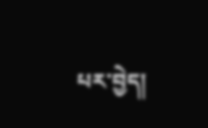པར་བྱེད།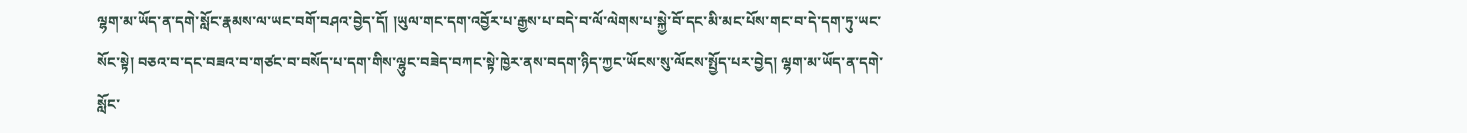ལྷག་མ་ཡོད་ན་དགེ་སློང་རྣམས་ལ་ཡང་བགོ་བཤའ་བྱེད་དོ། །ཡུལ་གང་དག་འབྱོར་པ་རྒྱས་པ་བདེ་བ་ལོ་ལེགས་པ་སྐྱེ་བོ་དང་མི་མང་པོས་གང་བ་དེ་དག་ཏུ་ཡང་སོང་སྟེ། བཅའ་བ་དང་བཟའ་བ་གཙང་བ་བསོད་པ་དག་གིས་ལྷུང་བཟེད་བཀང་སྟེ་ཁྱེར་ནས་བདག་ཉིད་ཀྱང་ཡོངས་སུ་ལོངས་སྤྱོད་པར་བྱེད། ལྷག་མ་ཡོད་ན་དགེ་སློང་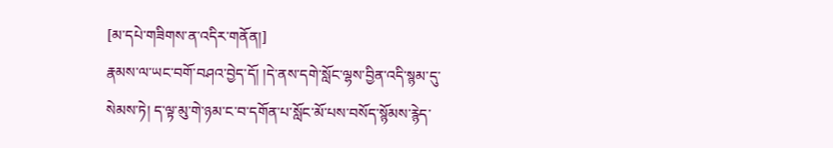[མ་དཔེ་གཟིགས་ན་འདིར་གནོན།]
རྣམས་ལ་ཡང་བགོ་བཤའ་བྱེད་དོ། །དེ་ནས་དགེ་སློང་ལྷས་བྱིན་འདི་སྙམ་དུ་སེམས་ཏེ། ད་ལྟ་མུ་གེ་ཉམ་ང་བ་དགོན་པ་སློང་མོ་པས་བསོད་སྙོམས་རྙེད་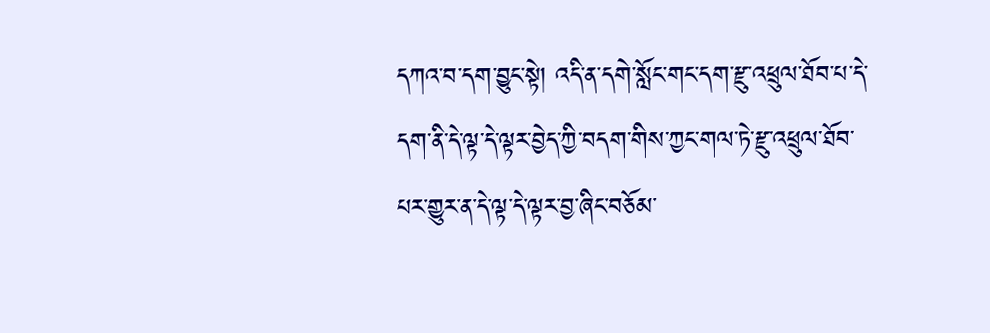དཀའ་བ་དག་བྱུང་སྟེ། འདི་ན་དགེ་སློང་གང་དག་རྫུ་འཕྲུལ་ཐོབ་པ་དེ་དག་ནི་དེ་ལྟ་དེ་ལྟར་བྱེད་ཀྱི་བདག་གིས་ཀྱང་གལ་ཏེ་རྫུ་འཕྲུལ་ཐོབ་པར་གྱུར་ན་དེ་ལྟ་དེ་ལྟར་བྱ་ཞིང་བཅོམ་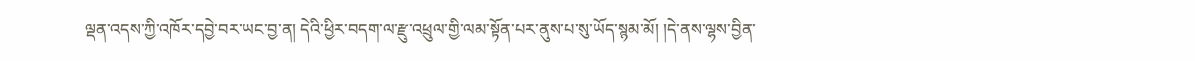ལྡན་འདས་ཀྱི་འཁོར་དབྱེ་བར་ཡང་བྱ་ན། དེའི་ཕྱིར་བདག་ལ་རྫུ་འཕྲུལ་གྱི་ལམ་སྟོན་པར་ནུས་པ་སུ་ཡོད་སྙམ་མོ། །དེ་ནས་ལྷས་བྱིན་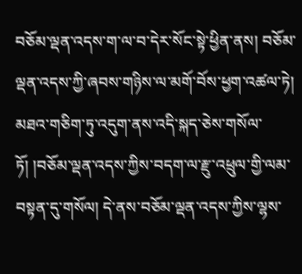བཅོམ་ལྡན་འདས་ག་ལ་བ་དེར་སོང་སྟེ་ཕྱིན་ནས། བཅོམ་ལྡན་འདས་ཀྱི་ཞབས་གཉིས་ལ་མགོ་བོས་ཕྱག་འཚལ་ཏེ། མཐའ་གཅིག་ཏུ་འདུག་ནས་འདི་སྐད་ཅེས་གསོལ་ཏོ། །བཅོམ་ལྡན་འདས་ཀྱིས་བདག་ལ་རྫུ་འཕྲུལ་གྱི་ལམ་བསྟན་དུ་གསོལ། དེ་ནས་བཅོམ་ལྡན་འདས་ཀྱིས་ལྷས་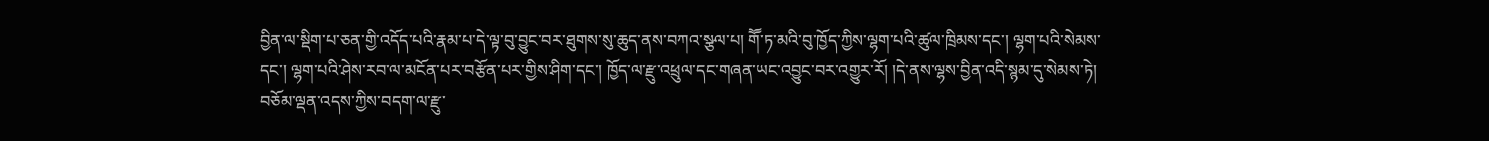བྱིན་ལ་སྡིག་པ་ཅན་གྱི་འདོད་པའི་རྣམ་པ་དེ་ལྟ་བུ་བྱུང་བར་ཐུགས་སུ་ཆུད་ནས་བཀའ་སྩལ་པ། གཽ་ཏ་མའི་བུ་ཁྱོད་ཀྱིས་ལྷག་པའི་ཚུལ་ཁྲིམས་དང་། ལྷག་པའི་སེམས་དང་། ལྷག་པའི་ཤེས་རབ་ལ་མངོན་པར་བརྩོན་པར་གྱིས་ཤིག་དང་། ཁྱོད་ལ་རྫུ་འཕྲུལ་དང་གཞན་ཡང་འབྱུང་བར་འགྱུར་རོ། །དེ་ནས་ལྷས་བྱིན་འདི་སྙམ་དུ་སེམས་ཏེ། བཅོམ་ལྡན་འདས་ཀྱིས་བདག་ལ་རྫུ་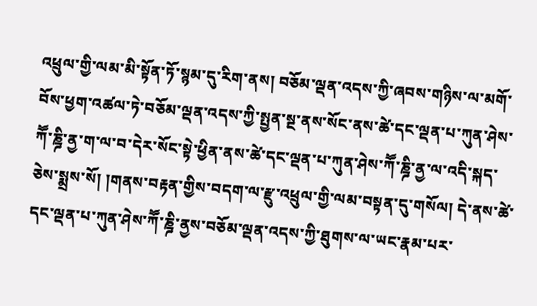འཕྲུལ་གྱི་ལམ་མི་སྟོན་ཏོ་སྙམ་དུ་རིག་ནས། བཅོམ་ལྡན་འདས་ཀྱི་ཞབས་གཉིས་ལ་མགོ་བོས་ཕྱག་འཚལ་ཏེ་བཅོམ་ལྡན་འདས་ཀྱི་སྤྱན་སྔ་ནས་སོང་ནས་ཚེ་དང་ལྡན་པ་ཀུན་ཤེས་ཀཽ་ཎྜི་ནྱ་ག་ལ་བ་དེར་སོང་སྟེ་ཕྱིན་ནས་ཚེ་དང་ལྡན་པ་ཀུན་ཤེས་ཀཽ་ཎྜི་ནྱ་ལ་འདི་སྐད་ཅེས་སྨྲས་སོ། །གནས་བརྟན་གྱིས་བདག་ལ་རྫུ་འཕྲུལ་གྱི་ལམ་བསྟན་དུ་གསོལ། དེ་ནས་ཚེ་དང་ལྡན་པ་ཀུན་ཤེས་ཀཽ་ཎྜི་ནྱས་བཅོམ་ལྡན་འདས་ཀྱི་ཐུགས་ལ་ཡང་རྣམ་པར་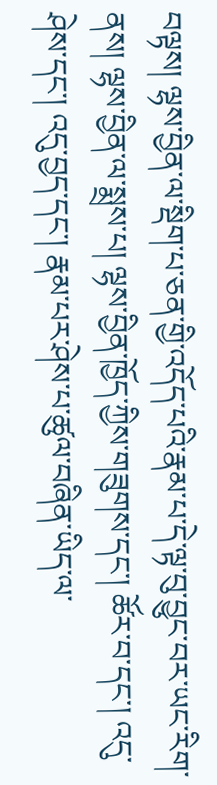བལྟས། ལྷས་བྱིན་ལ་སྡིག་པ་ཅན་གྱི་འདོད་པའི་རྣམ་པ་དེ་ལྟ་བུ་བྱུང་བར་ཡང་རིག་ནས། ལྷས་བྱིན་ལ་སྨྲས་པ། ལྷས་བྱིན་ཁྱོད་ཀྱིས་གཟུགས་དང་། ཚོར་བ་དང་། འདུ་ཤེས་དང་། འདུ་བྱད་དང་། རྣམ་པར་ཤེས་པ་ཚུལ་བཞིན་ཡིད་ལ་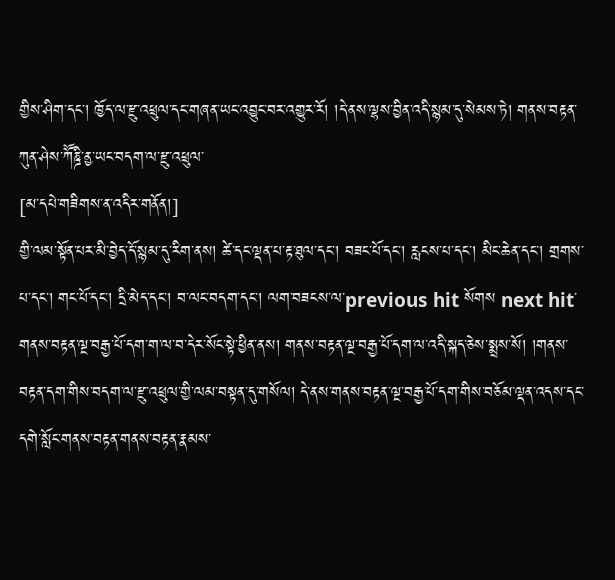གྱིས་ཤིག་དང་། ཁྱོད་ལ་རྫུ་འཕྲུལ་དང་གཞན་ཡང་འབྱུང་བར་འགྱུར་རོ། །དེ་ནས་ལྷས་བྱིན་འདི་སྙམ་དུ་སེམས་ཏེ། གནས་བརྟན་ཀུན་ཤེས་ཀཽཎྜི་ནྱ་ཡང་བདག་ལ་རྫུ་འཕྲུལ་
[མ་དཔེ་གཟིགས་ན་འདིར་གནོན།]
གྱི་ལམ་སྟོན་པར་མི་བྱེད་དོ་སྙམ་དུ་རིག་ནས། ཚེ་དང་ལྡན་པ་རྟ་ཐུལ་དང་། བཟང་པོ་དང་། རླངས་པ་དང་། མིང་ཆེན་དང་། གྲགས་པ་དང་། གང་པོ་དང་། དྲི་མེད་དང་། བ་ལང་བདག་དང་། ལག་བཟངས་ལ་previous hit སོགས next hit་གནས་བརྟན་ལྔ་བརྒྱ་པོ་དག་ག་ལ་བ་དེར་སོང་སྟེ་ཕྱིན་ནས། གནས་བརྟན་ལྔ་བརྒྱ་པོ་དག་ལ་འདི་སྐད་ཅེས་སྨྲས་སོ། །གནས་བརྟན་དག་གིས་བདག་ལ་རྫུ་འཕྲུལ་གྱི་ལམ་བསྟན་དུ་གསོལ། དེ་ནས་གནས་བརྟན་ལྔ་བརྒྱ་པོ་དག་གིས་བཅོམ་ལྡན་འདས་དང་དགེ་སློང་གནས་བརྟན་གནས་བརྟན་རྣམས་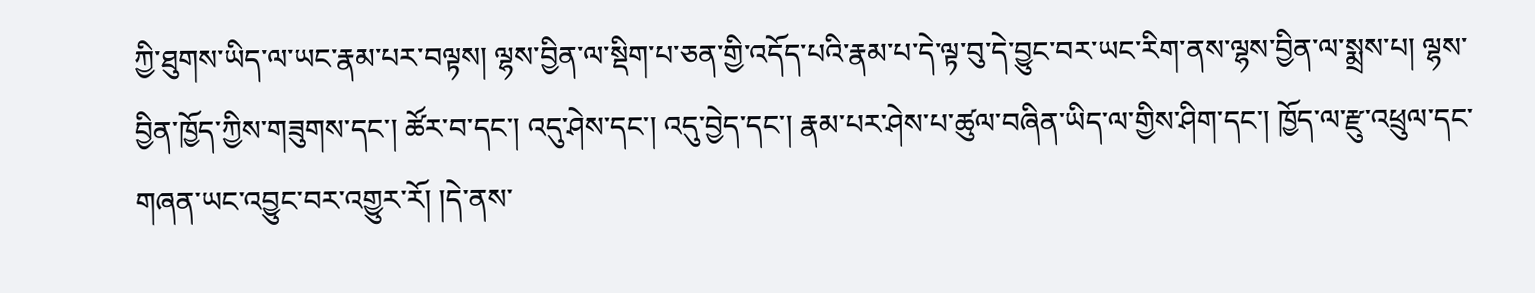ཀྱི་ཐུགས་ཡིད་ལ་ཡང་རྣམ་པར་བལྟས། ལྷས་བྱིན་ལ་སྡིག་པ་ཅན་གྱི་འདོད་པའི་རྣམ་པ་དེ་ལྟ་བུ་དེ་བྱུང་བར་ཡང་རིག་ནས་ལྷས་བྱིན་ལ་སྨྲས་པ། ལྷས་བྱིན་ཁྱོད་ཀྱིས་གཟུགས་དང་། ཚོར་བ་དང་། འདུ་ཤེས་དང་། འདུ་བྱེད་དང་། རྣམ་པར་ཤེས་པ་ཚུལ་བཞིན་ཡིད་ལ་གྱིས་ཤིག་དང་། ཁྱོད་ལ་རྫུ་འཕྲུལ་དང་གཞན་ཡང་འབྱུང་བར་འགྱུར་རོ། །དེ་ནས་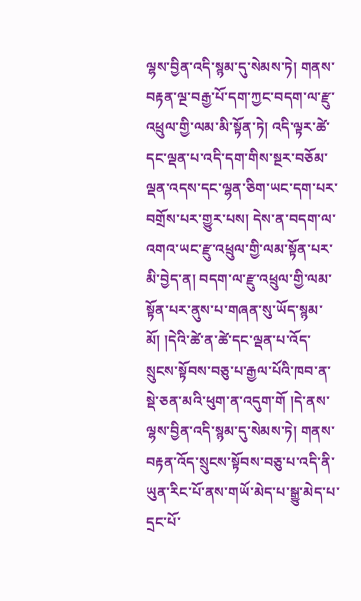ལྷས་བྱིན་འདི་སྙམ་དུ་སེམས་ཏེ། གནས་བརྟན་ལྔ་བརྒྱ་པོ་དག་ཀྱང་བདག་ལ་རྫུ་འཕྲུལ་གྱི་ལམ་མི་སྟོན་ཏེ། འདི་ལྟར་ཚེ་དང་ལྡན་པ་འདི་དག་གིས་སྔར་བཅོམ་ལྡན་འདས་དང་ལྷན་ཅིག་ཡང་དག་པར་བགྲོས་པར་གྱུར་པས། དེས་ན་བདག་ལ་འགའ་ཡང་རྫུ་འཕྲུལ་གྱི་ལམ་སྟོན་པར་མི་བྱེད་ན། བདག་ལ་རྫུ་འཕྲུལ་གྱི་ལམ་སྟོན་པར་ནུས་པ་གཞན་སུ་ཡོད་སྙམ་མོ། །དེའི་ཚེ་ན་ཚེ་དང་ལྡན་པ་འོད་སྲུངས་སྟོབས་བཅུ་པ་རྒྱལ་པོའི་ཁབ་ན་སྡེ་ཅན་མའི་ཕུག་ན་འདུག་གོ །དེ་ནས་ལྷས་བྱིན་འདི་སྙམ་དུ་སེམས་ཏེ། གནས་བརྟན་འོད་སྲུངས་སྟོབས་བཅུ་པ་འདི་ནི་ཡུན་རིང་པོ་ནས་གཡོ་མེད་པ་སྒྱུ་མེད་པ་དྲང་པོ་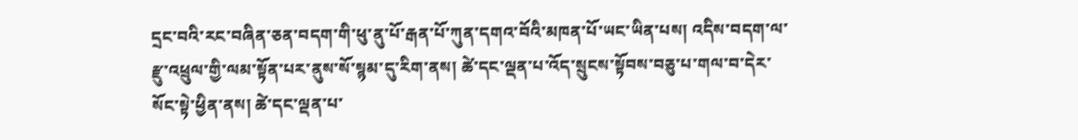དྲང་བའི་རང་བཞིན་ཅན་བདག་གི་ཕུ་ནུ་པོ་རྒན་པོ་ཀུན་དགའ་བོའི་མཁན་པོ་ཡང་ཡིན་པས། འདིས་བདག་ལ་རྫུ་འཕྲུལ་གྱི་ལམ་སྟོན་པར་ནུས་སོ་སྙམ་དུ་རིག་ནས། ཚེ་དང་ལྡན་པ་འོད་སྲུངས་སྟོབས་བཅུ་པ་གལ་བ་དེར་སོང་སྟེ་ཕྱིན་ནས། ཚེ་དང་ལྡན་པ་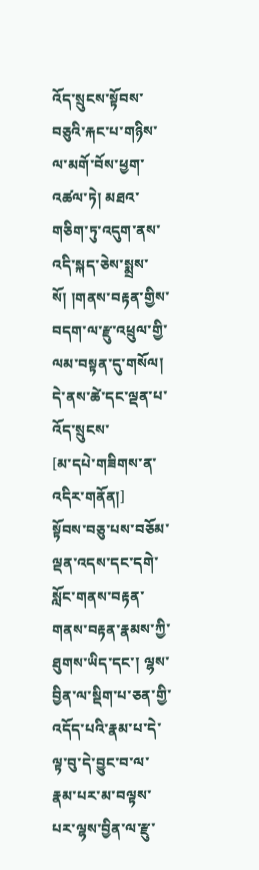འོད་སྲུངས་སྟོབས་བཅུའི་རྐང་པ་གཉིས་ལ་མགོ་བོས་ཕྱག་འཚལ་ཏེ། མཐའ་གཅིག་ཏུ་འདུག་ནས་འདི་སྐད་ཅེས་སྨྲས་སོ། །གནས་བརྟན་གྱིས་བདག་ལ་རྫུ་འཕྲུལ་གྱི་ལམ་བསྟན་དུ་གསོལ། དེ་ནས་ཚེ་དང་ལྡན་པ་འོད་སྲུངས་
[མ་དཔེ་གཟིགས་ན་འདིར་གནོན།]
སྟོབས་བཅུ་པས་བཅོམ་ལྡན་འདས་དང་དགེ་སློང་གནས་བརྟན་གནས་བརྟན་རྣམས་ཀྱི་ཐུགས་ཡིད་དང་། ལྷས་བྱིན་ལ་སྡིག་པ་ཅན་གྱི་འདོད་པའི་རྣམ་པ་དེ་ལྟ་བུ་དེ་བྱུང་བ་ལ་རྣམ་པར་མ་བལྟས་པར་ལྷས་བྱིན་ལ་རྫུ་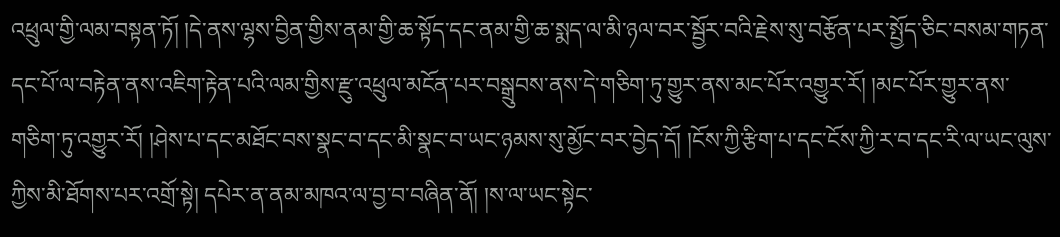འཕྲུལ་གྱི་ལམ་བསྟན་ཏོ། །དེ་ནས་ལྷས་བྱིན་གྱིས་ནམ་གྱི་ཆ་སྟོད་དང་ནམ་གྱི་ཆ་སྨད་ལ་མི་ཉལ་བར་སྦྱོར་བའི་རྗེས་སུ་བརྩོན་པར་སྤྱོད་ཅིང་བསམ་གཏན་དང་པོ་ལ་བརྟེན་ནས་འཇིག་རྟེན་པའི་ལམ་གྱིས་རྫུ་འཕྲུལ་མངོན་པར་བསྒྲུབས་ནས་དེ་གཅིག་ཏུ་གྱུར་ནས་མང་པོར་འགྱུར་རོ། །མང་པོར་གྱུར་ནས་གཅིག་ཏུ་འགྱུར་རོ། །ཤེས་པ་དང་མཐོང་བས་སྣང་བ་དང་མི་སྣང་བ་ཡང་ཉམས་སུ་མྱོང་བར་བྱེད་དོ། །ངོས་ཀྱི་རྩིག་པ་དང་ངོས་ཀྱི་ར་བ་དང་རི་ལ་ཡང་ལུས་ཀྱིས་མི་ཐོགས་པར་འགྲོ་སྟེ། དཔེར་ན་ནམ་མཁའ་ལ་བྱ་བ་བཞིན་ནོ། །ས་ལ་ཡང་སྟེང་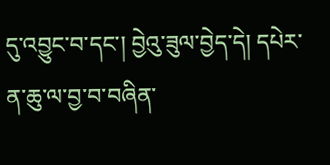དུ་འབྱུང་བ་དང་། བྱེའུ་ཟུལ་བྱེད་དེ། དཔེར་ན་ཆུ་ལ་བྱ་བ་བཞིན་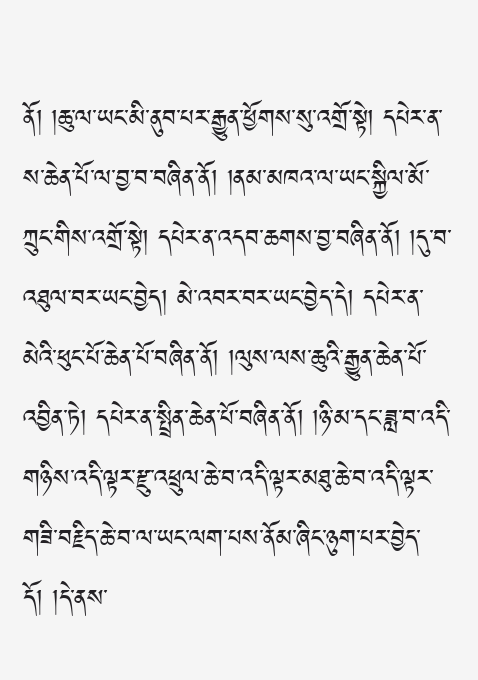ནོ། །ཆུ་ལ་ཡང་མི་ནུབ་པར་རྒྱུན་ཕྱོགས་སུ་འགྲོ་སྟེ། དཔེར་ན་ས་ཆེན་པོ་ལ་བྱ་བ་བཞིན་ནོ། །ནམ་མཁའ་ལ་ཡང་སྐྱིལ་མོ་ཀྲུང་གིས་འགྲོ་སྟེ། དཔེར་ན་འདབ་ཆགས་བྱ་བཞིན་ནོ། །དུ་བ་འཐུལ་བར་ཡང་བྱེད། མེ་འབར་བར་ཡང་བྱེད་དེ། དཔེར་ན་མེའི་ཕུང་པོ་ཆེན་པོ་བཞིན་ནོ། །ལུས་ལས་ཆུའི་རྒྱུན་ཆེན་པོ་འབྱིན་ཏེ། དཔེར་ན་སྤྲིན་ཆེན་པོ་བཞིན་ནོ། །ཉི་མ་དང་ཟླ་བ་འདི་གཉིས་འདི་ལྟར་རྫུ་འཕྲུལ་ཆེ་བ་འདི་ལྟར་མཐུ་ཆེ་བ་འདི་ལྟར་གཟི་བརྗིད་ཆེ་བ་ལ་ཡང་ལག་པས་ནོམ་ཞིང་ཉུག་པར་བྱེད་དོ། །དེ་ནས་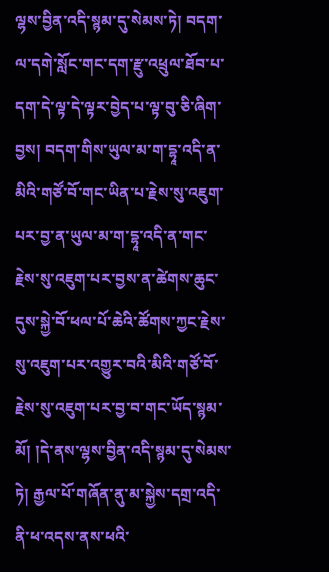ལྷས་བྱིན་འདི་སྙམ་དུ་སེམས་ཏེ། བདག་ལ་དགེ་སློང་གང་དག་རྫུ་འཕྲུལ་ཐོབ་པ་དག་དེ་ལྟ་དེ་ལྟར་བྱེད་པ་ལྟ་བུ་ཅི་ཞིག་བྱས། བདག་གིས་ཡུལ་མ་ག་དྷཱ་འདི་ན་མིའི་གཙོ་བོ་གང་ཡིན་པ་རྗེས་སུ་འཇུག་པར་བྱ་ན་ཡུལ་མ་ག་དྷཱ་འདི་ན་གང་རྗེས་སུ་འཇུག་པར་བྱས་ན་ཚེགས་ཆུང་དུས་སྐྱེ་བོ་ཕལ་པོ་ཆེའི་ཚོགས་ཀྱང་རྗེས་སུ་འཇུག་པར་འགྱུར་བའི་མིའི་གཙོ་བོ་རྗེས་སུ་འཇུག་པར་བྱ་བ་གང་ཡོད་སྙམ་མོ། །དེ་ནས་ལྷས་བྱིན་འདི་སྙམ་དུ་སེམས་ཏེ། རྒྱལ་པོ་གཞོན་ནུ་མ་སྐྱེས་དགྲ་འདི་ནི་ཕ་འདས་ནས་ཕའི་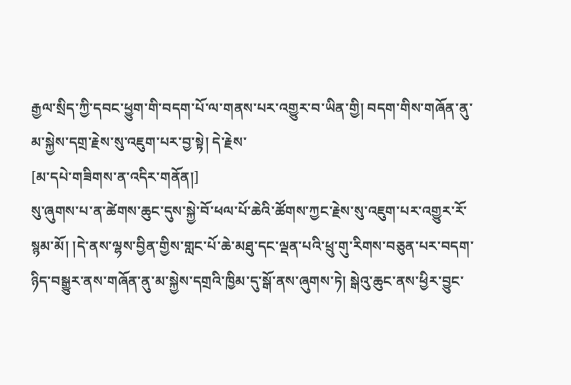རྒྱལ་སྲིད་ཀྱི་དབང་ཕྱུག་གི་བདག་པོ་ལ་གནས་པར་འགྱུར་བ་ཡིན་གྱི། བདག་གིས་གཞོན་ནུ་མ་སྐྱེས་དགྲ་རྗེས་སུ་འཇུག་པར་བྱ་སྟེ། དེ་རྗེས་
[མ་དཔེ་གཟིགས་ན་འདིར་གནོན།]
སུ་ཞུགས་པ་ན་ཚེགས་ཆུང་དུས་སྐྱེ་བོ་ཕལ་པོ་ཆེའི་ཚོགས་ཀྱང་རྗེས་སུ་འཇུག་པར་འགྱུར་རོ་སྙམ་མོ། །དེ་ནས་ལྷས་བྱིན་གྱིས་གླང་པོ་ཆེ་མཐུ་དང་ལྡན་པའི་ཕྲུ་གུ་རིགས་བཅུན་པར་བདག་ཉིད་བསྒྱུར་ནས་གཞོན་ནུ་མ་སྐྱེས་དགྲའི་ཁྱིམ་དུ་སྒོ་ནས་ཞུགས་ཏེ། སྒེའུ་ཆུང་ནས་ཕྱིར་བྱུང་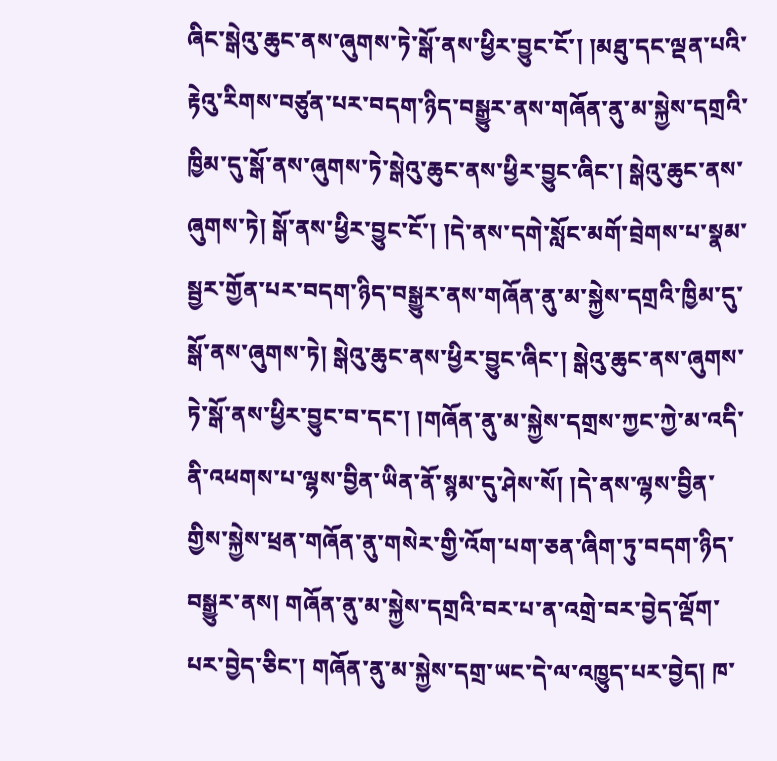ཞིང་སྒེའུ་ཆུང་ནས་ཞུགས་ཏེ་སྒོ་ནས་ཕྱིར་བྱུང་ངོ་། །མཐུ་དང་ལྡན་པའི་རྟེའུ་རིགས་བཙུན་པར་བདག་ཉིད་བསྒྱུར་ནས་གཞོན་ནུ་མ་སྐྱེས་དགྲའི་ཁྱིམ་དུ་སྒོ་ནས་ཞུགས་ཏེ་སྒེའུ་ཆུང་ནས་ཕྱིར་བྱུང་ཞིང་། སྒེའུ་ཆུང་ནས་ཞུགས་ཏེ། སྒོ་ནས་ཕྱིར་བྱུང་ངོ་། །དེ་ནས་དགེ་སློང་མགོ་བྲེགས་པ་སྣམ་སྦྱར་གྱོན་པར་བདག་ཉིད་བསྒྱུར་ནས་གཞོན་ནུ་མ་སྐྱེས་དགྲའི་ཁྱིམ་དུ་སྒོ་ནས་ཞུགས་ཏེ། སྒེའུ་ཆུང་ནས་ཕྱིར་བྱུང་ཞིང་། སྒེའུ་ཆུང་ནས་ཞུགས་ཏེ་སྒོ་ནས་ཕྱིར་བྱུང་བ་དང་། །གཞོན་ནུ་མ་སྐྱེས་དགྲས་ཀྱང་ཀྱེ་མ་འདི་ནི་འཕགས་པ་ལྷས་བྱིན་ཡིན་ནོ་སྙམ་དུ་ཤེས་སོ། །དེ་ནས་ལྷས་བྱིན་གྱིས་སྐྱེས་ཕྲན་གཞོན་ནུ་གསེར་གྱི་འོག་པག་ཅན་ཞིག་ཏུ་བདག་ཉིད་བསྒྱུར་ནས། གཞོན་ནུ་མ་སྐྱེས་དགྲའི་བར་པ་ན་འགྲེ་བར་བྱེད་ལྡོག་པར་བྱེད་ཅིང་། གཞོན་ནུ་མ་སྐྱེས་དགྲ་ཡང་དེ་ལ་འཁྱུད་པར་བྱེད། ཁ་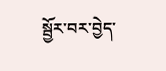སྦྱོར་བར་བྱེད་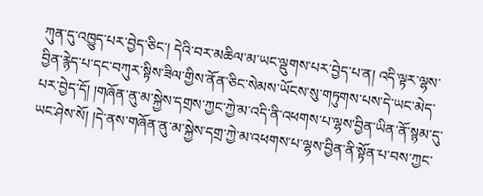ཀུན་དུ་འཁྱུད་པར་བྱེད་ཅིང་། དེའི་བར་མཆིལ་མ་ཡང་ལྡུགས་པར་བྱེད་པ་ན། འདི་ལྟར་ལྷས་བྱིན་རྙེད་པ་དང་བཀུར་སྟིས་ཟིལ་གྱིས་ནོན་ཅིང་སེམས་ཡོངས་སུ་གཏུགས་པས་དེ་ཡང་མེད་པར་བྱེད་དོ། །གཞོན་ནུ་མ་སྐྱེས་དགྲས་ཀྱང་ཀྱེ་མ་འདི་ནི་འཕགས་པ་ལྷས་བྱིན་ཡིན་ནོ་སྙམ་དུ་ཡང་ཤེས་སོ། །དེ་ནས་གཞོན་ནུ་མ་སྐྱེས་དགྲ་ཀྱེ་མ་འཕགས་པ་ལྷས་བྱིན་ནི་སྟོན་པ་བས་ཀྱང་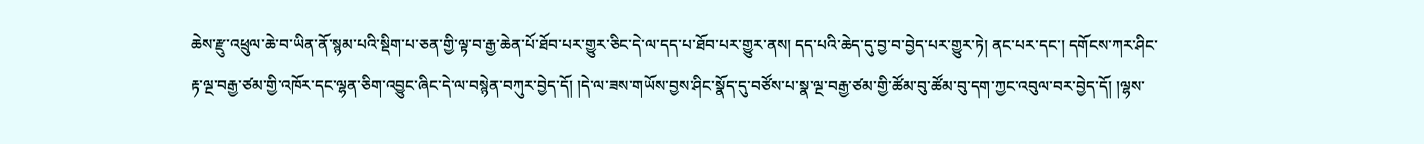ཆེས་རྫུ་འཕྲུལ་ཆེ་བ་ཡིན་ནོ་སྙམ་པའི་སྡིག་པ་ཅན་གྱི་ལྟ་བ་རྒྱ་ཆེན་པོ་ཐོབ་པར་གྱུར་ཅིང་དེ་ལ་དད་པ་ཐོབ་པར་གྱུར་ནས། དད་པའི་ཆེད་དུ་བྱ་བ་བྱེད་པར་གྱུར་ཏེ། ནང་པར་དང་། དགོངས་ཀར་ཤིང་རྟ་ལྔ་བརྒྱ་ཙམ་གྱི་འཁོར་དང་ལྷན་ཅིག་འབྱུང་ཞིང་དེ་ལ་བསྙེན་བཀུར་བྱེད་དོ། །དེ་ལ་ཟས་གཡོས་བྱས་ཤིང་སྣོད་དུ་བཙོས་པ་སྣ་ལྔ་བརྒྱ་ཙམ་གྱི་ཚོམ་བུ་ཚོམ་བུ་དག་ཀྱང་འབུལ་བར་བྱེད་དོ། །ལྷས་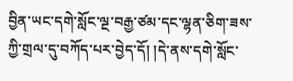བྱིན་ཡང་དགེ་སློང་ལྔ་བརྒྱ་ཙམ་དང་ལྷན་ཅིག་ཟས་ཀྱི་གྲལ་དུ་བཀོད་པར་བྱེད་དོ། །དེ་ནས་དགེ་སློང་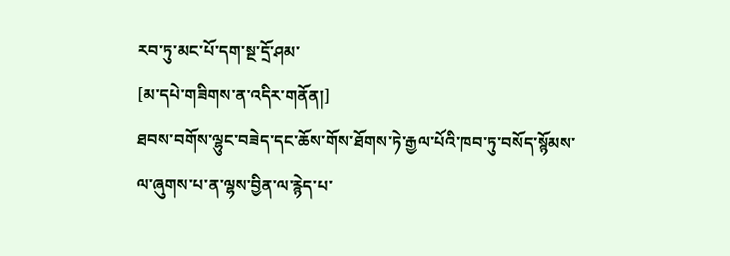རབ་ཏུ་མང་པོ་དག་སྔ་དྲོ་ཤམ་
[མ་དཔེ་གཟིགས་ན་འདིར་གནོན།]
ཐབས་བགོས་ལྷུང་བཟེད་དང་ཆོས་གོས་ཐོགས་ཏེ་རྒྱལ་པོའི་ཁབ་ཏུ་བསོད་སྙོམས་ལ་ཞུགས་པ་ན་ལྷས་བྱིན་ལ་རྙེད་པ་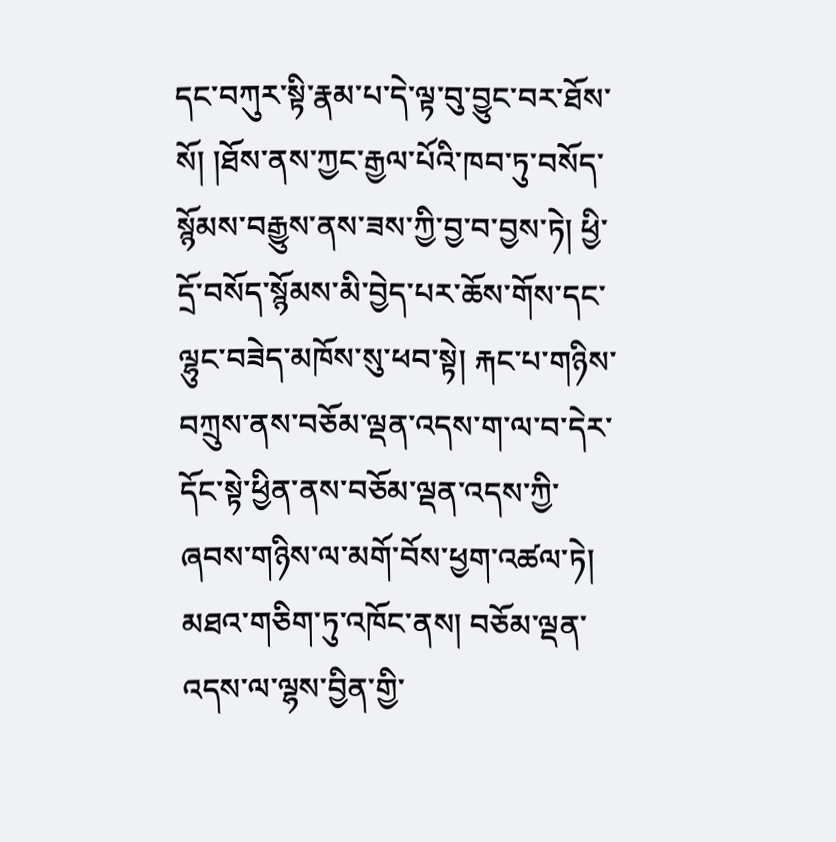དང་བཀུར་སྟི་རྣམ་པ་དེ་ལྟ་བུ་བྱུང་བར་ཐོས་སོ། །ཐོས་ནས་ཀྱང་རྒྱལ་པོའི་ཁབ་ཏུ་བསོད་སྙོམས་བརྒྱུས་ནས་ཟས་ཀྱི་བྱ་བ་བྱས་ཏེ། ཕྱི་དྲོ་བསོད་སྙོམས་མི་བྱེད་པར་ཆོས་གོས་དང་ལྷུང་བཟེད་མཁོས་སུ་ཕབ་སྟེ། རྐང་པ་གཉིས་བཀྲུས་ནས་བཅོམ་ལྡན་འདས་ག་ལ་བ་དེར་དོང་སྟེ་ཕྱིན་ནས་བཅོམ་ལྡན་འདས་ཀྱི་ཞབས་གཉིས་ལ་མགོ་བོས་ཕྱག་འཚལ་ཏེ། མཐའ་གཅིག་ཏུ་འཁོང་ནས། བཅོམ་ལྡན་འདས་ལ་ལྷས་བྱིན་གྱི་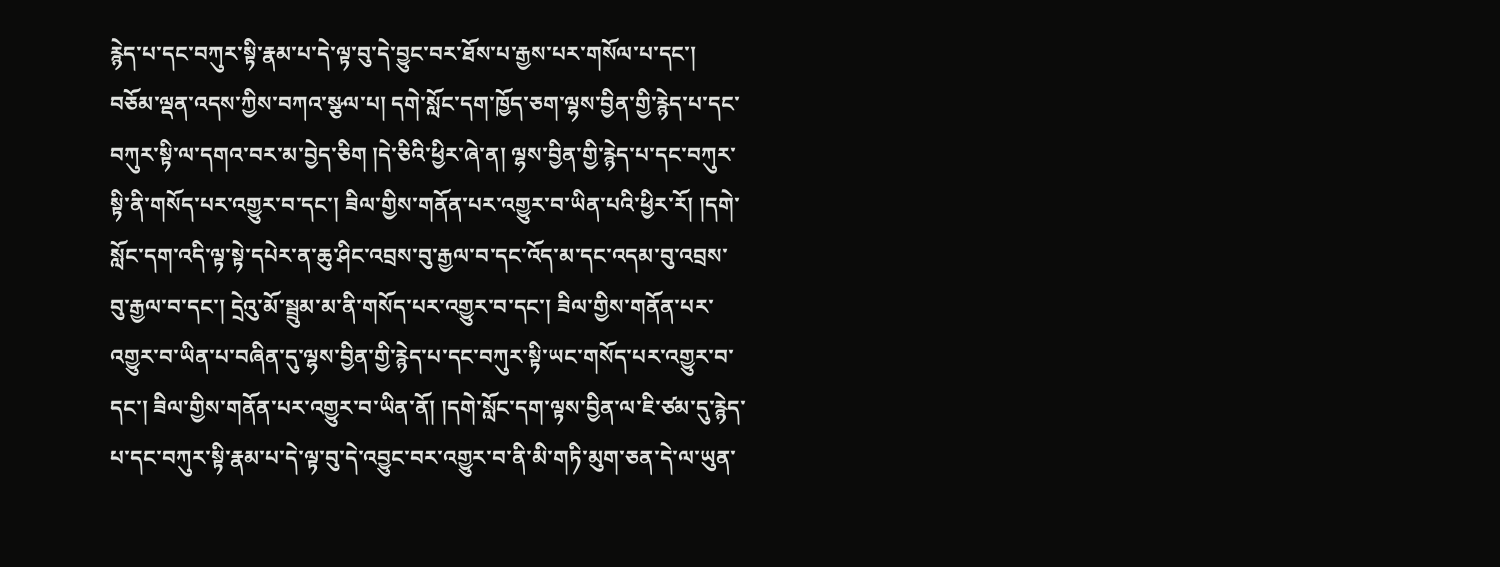རྙེད་པ་དང་བཀུར་སྟི་རྣམ་པ་དེ་ལྟ་བུ་དེ་བྱུང་བར་ཐོས་པ་རྒྱས་པར་གསོལ་པ་དང་། བཅོམ་ལྡན་འདས་ཀྱིས་བཀའ་སྩལ་པ། དགེ་སློང་དག་ཁྱོད་ཅག་ལྷས་བྱིན་གྱི་རྙེད་པ་དང་བཀུར་སྟི་ལ་དགའ་བར་མ་བྱེད་ཅིག །དེ་ཅིའི་ཕྱིར་ཞེ་ན། ལྷས་བྱིན་གྱི་རྙེད་པ་དང་བཀུར་སྟི་ནི་གསོད་པར་འགྱུར་བ་དང་། ཟིལ་གྱིས་གནོན་པར་འགྱུར་བ་ཡིན་པའི་ཕྱིར་རོ། །དགེ་སློང་དག་འདི་ལྟ་སྟེ་དཔེར་ན་ཆུ་ཤིང་འབྲས་བུ་རྒྱལ་བ་དང་འོད་མ་དང་འདམ་བུ་འབྲས་བུ་རྒྱལ་བ་དང་། དྲེའུ་མོ་སྦྲུམ་མ་ནི་གསོད་པར་འགྱུར་བ་དང་། ཟིལ་གྱིས་གནོན་པར་འགྱུར་བ་ཡིན་པ་བཞིན་དུ་ལྷས་བྱིན་གྱི་རྙེད་པ་དང་བཀུར་སྟི་ཡང་གསོད་པར་འགྱུར་བ་དང་། ཟིལ་གྱིས་གནོན་པར་འགྱུར་བ་ཡིན་ནོ། །དགེ་སློང་དག་ལྟས་བྱིན་ལ་ཇི་ཙམ་དུ་རྙེད་པ་དང་བཀུར་སྟི་རྣམ་པ་དེ་ལྟ་བུ་དེ་འབྱུང་བར་འགྱུར་བ་ནི་མི་གཏི་མུག་ཅན་དེ་ལ་ཡུན་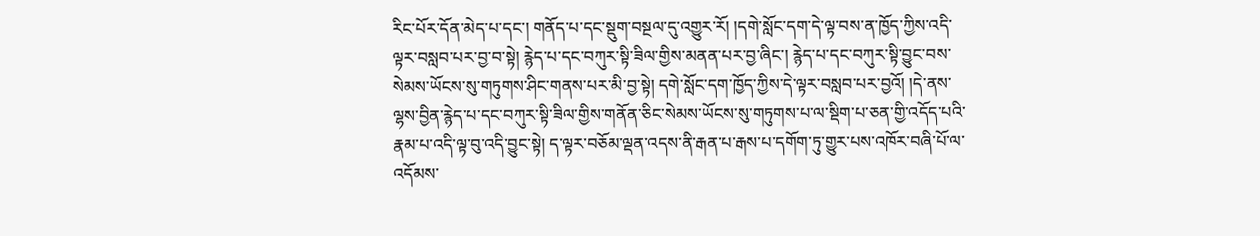རིང་པོར་དོན་མེད་པ་དང་། གནོད་པ་དང་སྡུག་བསྔལ་དུ་འགྱུར་རོ། །དགེ་སློང་དག་དེ་ལྟ་བས་ན་ཁྱོད་ཀྱིས་འདི་ལྟར་བསླབ་པར་བྱ་བ་སྟེ། རྙེད་པ་དང་བཀུར་སྟི་ཟིལ་གྱིས་མནན་པར་བྱ་ཞིང་། རྙེད་པ་དང་བཀུར་སྟི་བྱུང་བས་སེམས་ཡོངས་སུ་གཏུགས་ཤིང་གནས་པར་མི་བྱ་སྟེ། དགེ་སློང་དག་ཁྱོད་ཀྱིས་དེ་ལྟར་བསླབ་པར་བྱའོ། །དེ་ནས་ལྷས་བྱིན་རྙེད་པ་དང་བཀུར་སྟི་ཟིལ་གྱིས་གནོན་ཅིང་སེམས་ཡོངས་སུ་གཏུགས་པ་ལ་སྡིག་པ་ཅན་གྱི་འདོད་པའི་རྣམ་པ་འདི་ལྟ་བུ་འདི་བྱུང་སྟེ། ད་ལྟར་བཅོམ་ལྡན་འདས་ནི་རྒན་པ་རྒས་པ་དགོག་ཏུ་གྱུར་པས་འཁོར་བཞི་པོ་ལ་འདོམས་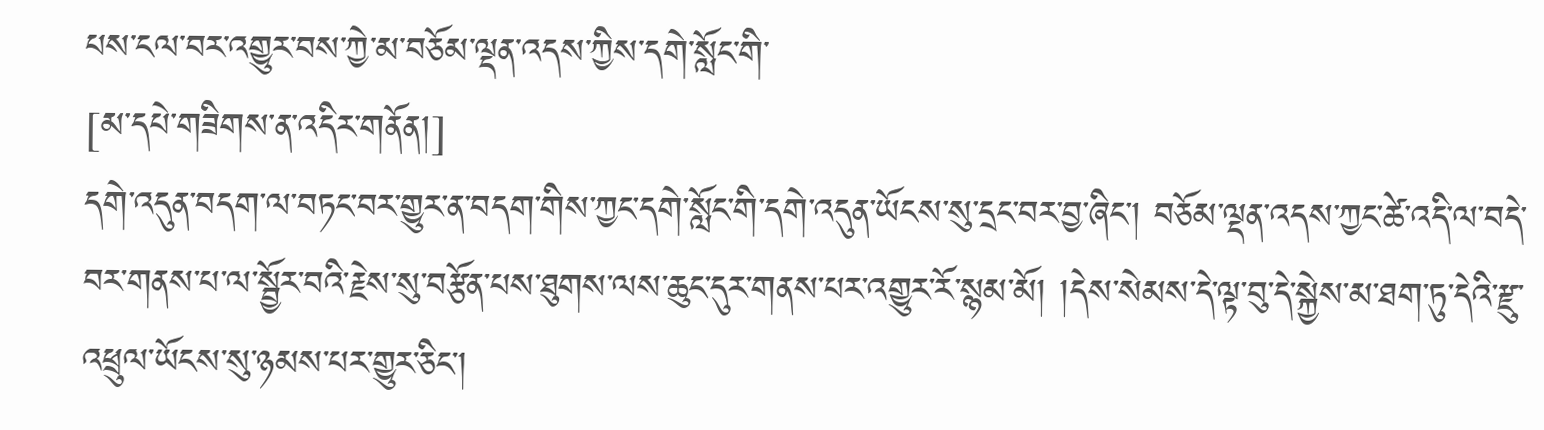པས་ངལ་བར་འགྱུར་བས་ཀྱེ་མ་བཅོམ་ལྡན་འདས་ཀྱིས་དགེ་སློང་གི་
[མ་དཔེ་གཟིགས་ན་འདིར་གནོན།]
དགེ་འདུན་བདག་ལ་བཏང་བར་གྱུར་ན་བདག་གིས་ཀྱང་དགེ་སློང་གི་དགེ་འདུན་ཡོངས་སུ་དྲང་བར་བྱ་ཞིང་། བཅོམ་ལྡན་འདས་ཀྱང་ཚེ་འདི་ལ་བདེ་བར་གནས་པ་ལ་སྦྱོར་བའི་རྗེས་སུ་བརྩོན་པས་ཐུགས་ལས་ཆུང་དུར་གནས་པར་འགྱུར་རོ་སྙམ་མོ། །དེས་སེམས་དེ་ལྟ་བུ་དེ་སྐྱེས་མ་ཐག་ཏུ་དེའི་རྫུ་འཕྲུལ་ཡོངས་སུ་ཉམས་པར་གྱུར་ཅིང་།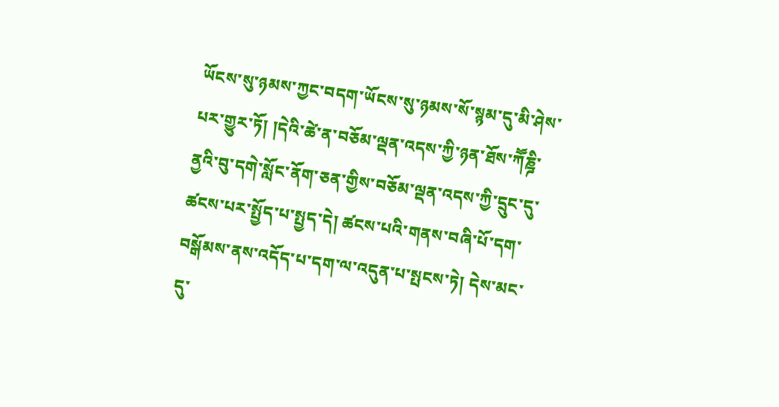ཡོངས་སུ་ཉམས་ཀྱང་བདག་ཡོངས་སུ་ཉམས་སོ་སྙམ་དུ་མི་ཤེས་པར་གྱུར་ཏོ། །དེའི་ཚེ་ན་བཅོམ་ལྡན་འདས་ཀྱི་ཉན་ཐོས་ཀཽཎྜི་ནྱའི་བུ་དགེ་སློང་ནོག་ཅན་གྱིས་བཅོམ་ལྡན་འདས་ཀྱི་དྲུང་དུ་ཚངས་པར་སྤྱོད་པ་སྤྱད་དེ། ཚངས་པའི་གནས་བཞི་པོ་དག་བསྒོམས་ནས་འདོད་པ་དག་ལ་འདུན་པ་སྤངས་ཏེ། དེས་མང་དུ་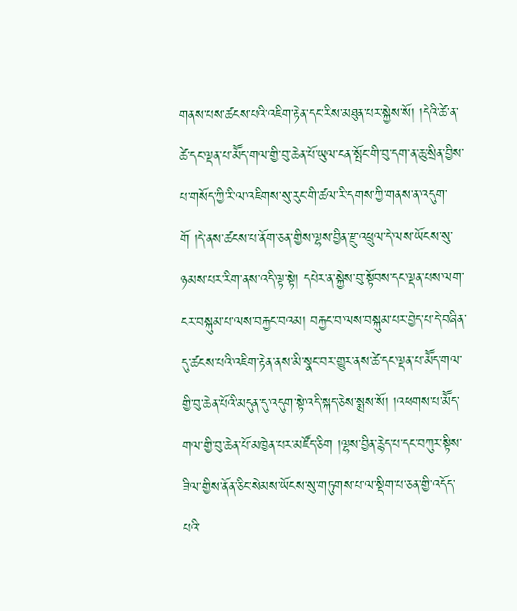གནས་པས་ཚངས་པའི་འཇིག་རྟེན་དང་རིས་མཐུན་པར་སྐྱེས་སོ། །དེའི་ཚེ་ན་ཚེ་དང་ལྡན་པ་མཽད་གལ་གྱི་བུ་ཆེན་པོ་ཡུལ་ངན་སྤོང་གི་བུ་དག་ན་ཆུ་སྲིན་བྱིས་པ་གསོད་ཀྱི་རི་ལ་འཇིགས་སུ་རུང་གི་ཚལ་རི་དགས་ཀྱི་གནས་ན་འདུག་གོ །དེ་ནས་ཚངས་པ་ནོག་ཅན་གྱིས་ལྷས་བྱིན་རྫུ་འཕྲུལ་དེ་ལས་ཡོངས་སུ་ཉམས་པར་རིག་ནས་འདི་ལྟ་སྟེ། དཔེར་ན་སྐྱེས་བུ་སྟོབས་དང་ལྡན་པས་ལག་ངར་བསྐུམ་པ་ལས་བརྐྱང་བའམ། བརྐྱང་བ་ལས་བསྐུམ་པར་བྱེད་པ་དེ་བཞིན་དུ་ཚངས་པའི་འཇིག་རྟེན་ནས་མི་སྣང་བར་གྱུར་ནས་ཚེ་དང་ལྡན་པ་མཽད་གལ་གྱི་བུ་ཆེན་པོའི་མདུན་དུ་འདུག་སྟེ་འདི་སྐད་ཅེས་སྨྲས་སོ། །འཕགས་པ་མཽད་གལ་གྱི་བུ་ཆེན་པོ་མཁྱེན་པར་མཛོད་ཅིག །ལྷས་བྱིན་རྙེད་པ་དང་བཀུར་སྟིས་ཟིལ་གྱིས་ནོན་ཅིང་སེམས་ཡོངས་སུ་གཏུགས་པ་ལ་སྡིག་པ་ཅན་གྱི་འདོད་པའི་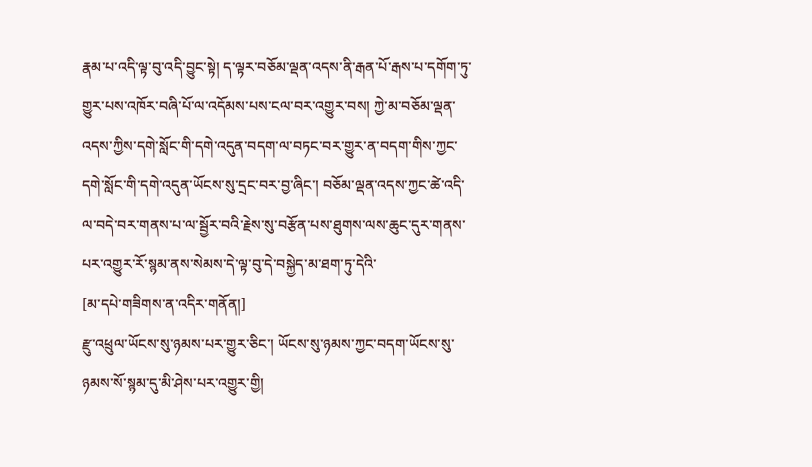རྣམ་པ་འདི་ལྟ་བུ་འདི་བྱུང་སྟེ། ད་ལྟར་བཅོམ་ལྡན་འདས་ནི་རྒན་པོ་རྒས་པ་དགོག་ཏུ་གྱུར་པས་འཁོར་བཞི་པོ་ལ་འདོམས་པས་ངལ་བར་འགྱུར་བས། ཀྱེ་མ་བཅོམ་ལྡན་འདས་ཀྱིས་དགེ་སློང་གི་དགེ་འདུན་བདག་ལ་བཏང་བར་གྱུར་ན་བདག་གིས་ཀྱང་དགེ་སློང་གི་དགེ་འདུན་ཡོངས་སུ་དྲང་བར་བྱ་ཞིང་། བཅོམ་ལྡན་འདས་ཀྱང་ཚེ་འདི་ལ་བདེ་བར་གནས་པ་ལ་སྦྱོར་བའི་རྗེས་སུ་བརྩོན་པས་ཐུགས་ལས་ཆུང་དུར་གནས་པར་འགྱུར་རོ་སྙམ་ནས་སེམས་དེ་ལྟ་བུ་དེ་བསྐྱེད་མ་ཐག་ཏུ་དེའི་
[མ་དཔེ་གཟིགས་ན་འདིར་གནོན།]
རྫུ་འཕྲུལ་ཡོངས་སུ་ཉམས་པར་གྱུར་ཅིང་། ཡོངས་སུ་ཉམས་ཀྱང་བདག་ཡོངས་སུ་ཉམས་སོ་སྙམ་དུ་མི་ཤེས་པར་འགྱུར་གྱི།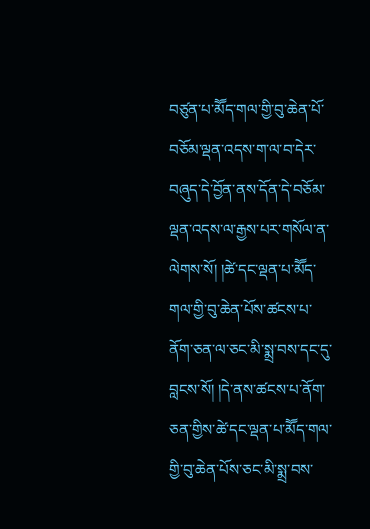བཙུན་པ་མཽད་གལ་གྱི་བུ་ཆེན་པོ་བཅོམ་ལྡན་འདས་ག་ལ་བ་དེར་བཞུད་དེ་བྱོན་ནས་དོན་དེ་བཅོམ་ལྡན་འདས་ལ་རྒྱས་པར་གསོལ་ན་ལེགས་སོ། །ཚེ་དང་ལྡན་པ་མཽད་གལ་གྱི་བུ་ཆེན་པོས་ཚངས་པ་ནོག་ཅན་ལ་ཅང་མི་སྨྲ་བས་དང་དུ་བླངས་སོ། །དེ་ནས་ཚངས་པ་ནོག་ཅན་གྱིས་ཚེ་དང་ལྡན་པ་མཽད་གལ་གྱི་བུ་ཆེན་པོས་ཅང་མི་སྨྲ་བས་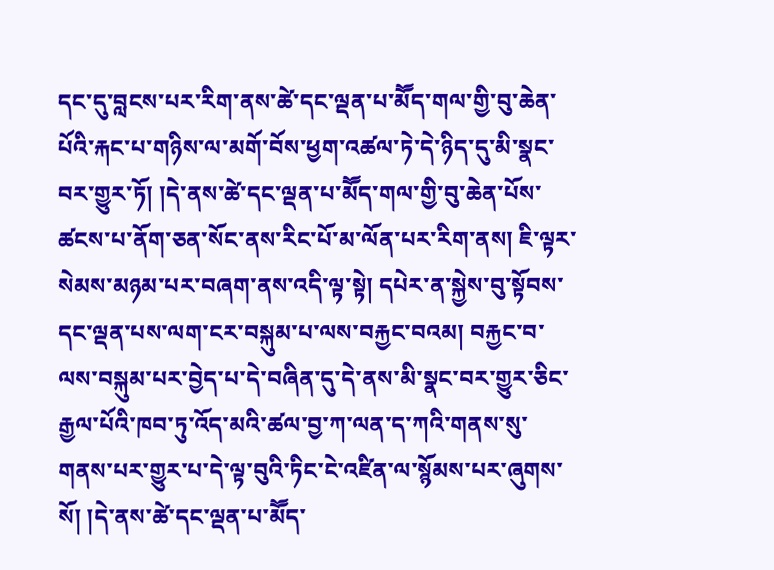དང་དུ་བླངས་པར་རིག་ནས་ཚེ་དང་ལྡན་པ་མཽད་གལ་གྱི་བུ་ཆེན་པོའི་རྐང་པ་གཉིས་ལ་མགོ་བོས་ཕྱག་འཚལ་ཏེ་དེ་ཉིད་དུ་མི་སྣང་བར་གྱུར་ཏོ། །དེ་ནས་ཚེ་དང་ལྡན་པ་མཽད་གལ་གྱི་བུ་ཆེན་པོས་ཚངས་པ་ནོག་ཅན་སོང་ནས་རིང་པོ་མ་ལོན་པར་རིག་ནས། ཇི་ལྟར་སེམས་མཉམ་པར་བཞག་ནས་འདི་ལྟ་སྟེ། དཔེར་ན་སྐྱེས་བུ་སྟོབས་དང་ལྡན་པས་ལག་ངར་བསྐུམ་པ་ལས་བརྐྱང་བའམ། བརྐྱང་བ་ལས་བསྐུམ་པར་བྱེད་པ་དེ་བཞིན་དུ་དེ་ནས་མི་སྣང་བར་གྱུར་ཅིང་རྒྱལ་པོའི་ཁབ་ཏུ་འོད་མའི་ཚལ་བྱ་ཀ་ལན་ད་ཀའི་གནས་སུ་གནས་པར་གྱུར་པ་དེ་ལྟ་བུའི་ཏིང་ངེ་འཛིན་ལ་སྙོམས་པར་ཞུགས་སོ། །དེ་ནས་ཚེ་དང་ལྡན་པ་མཽད་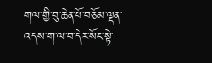གལ་གྱི་བུ་ཆེན་པོ་བཅོམ་ལྡན་འདས་ག་ལ་བ་དེར་སོང་སྟེ་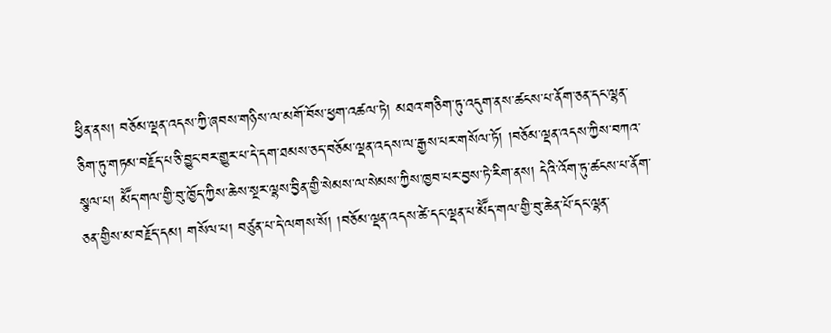ཕྱིན་ནས། བཅོམ་ལྡན་འདས་ཀྱི་ཞབས་གཉིས་ལ་མགོ་བོས་ཕྱག་འཚལ་ཏེ། མཐའ་གཅིག་ཏུ་འདུག་ནས་ཚངས་པ་ནོག་ཅན་དང་ལྷན་ཅིག་ཏུ་གཏམ་བརྗོད་པ་ཅི་བྱུང་བར་གྱུར་པ་དེ་དག་ཐམས་ཅད་བཅོམ་ལྡན་འདས་ལ་རྒྱས་པར་གསོལ་ཏོ། །བཅོམ་ལྡན་འདས་ཀྱིས་བཀའ་སྩལ་པ། མཽད་གལ་གྱི་བུ་ཁྱོད་ཀྱིས་ཆེས་སྔར་ལྷས་བྱིན་གྱི་སེམས་ལ་སེམས་ཀྱིས་ཁྱབ་པར་བྱས་ཏེ་རིག་ནས། དེའི་འོག་ཏུ་ཚངས་པ་ནོག་ཅན་གྱིས་མ་བརྗོད་དམ། གསོལ་པ། བཙུན་པ་དེ་ལགས་སོ། །བཅོམ་ལྡན་འདས་ཚེ་དང་ལྡན་པ་མཽད་གལ་གྱི་བུ་ཆེན་པོ་དང་ལྷན་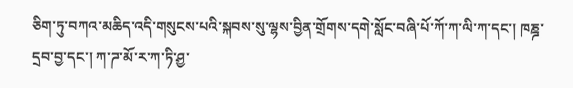ཅིག་ཏུ་བཀའ་མཆིད་འདི་གསུངས་པའི་སྐབས་སུ་ལྷས་བྱིན་གྲོགས་དགེ་སློང་བཞི་པོ་ཀོ་ཀ་ལི་ཀ་དང་། ཁཎྜ་དྲབ་བྱ་དང་། ཀ་ཌ་མོ་ར་ཀ་ཏི་ཤྱ་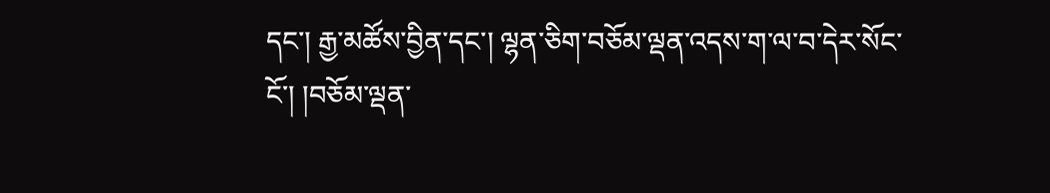དང་། རྒྱ་མཚོས་བྱིན་དང་། ལྷན་ཅིག་བཅོམ་ལྡན་འདས་ག་ལ་བ་དེར་སོང་ངོ་། །བཅོམ་ལྡན་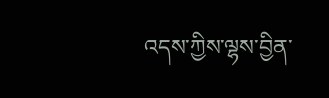འདས་ཀྱིས་ལྷས་བྱིན་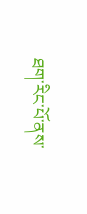ཐག་རིང་པོ་ནས་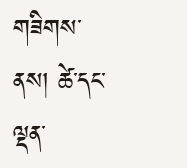གཟིགས་ནས། ཚེ་དང་ལྡན་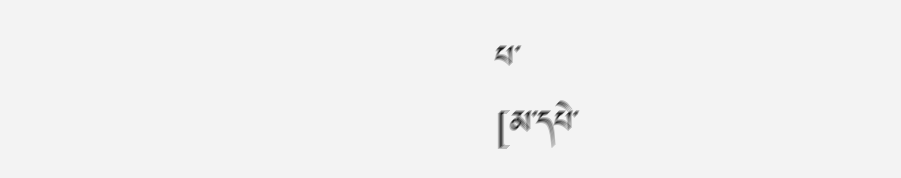པ་
[མ་དཔེ་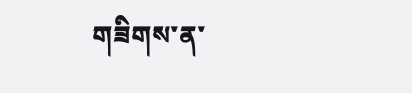གཟིགས་ན་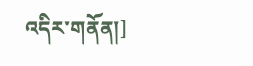འདིར་གནོན།]